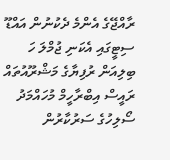ރާއްޖޭގެ އެންމެ ދެކުނުން އައްޑޫ ސިޓީގައި އެކަނި ޖުމްލަ ހަ ބިލިއަން ރުފިޔާގެ މަޝްރޫއުތައް ރައީސް އިބްރާހީމް މުހައްމަދު ސޯލިހުގެ ސަރުކާރުން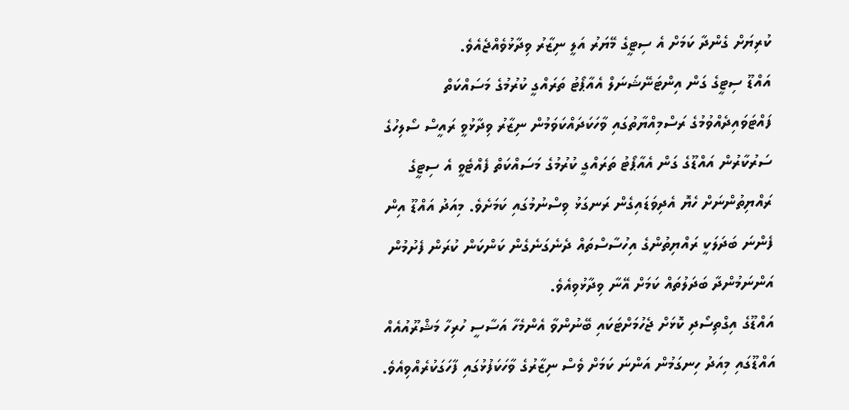ކުރިޔަށް ގެންދާ ކަމަށް އެ ސިޓީގެ މޭޔަރު އަލީ ނިޒާރު ވިދާޅުވެއްޖެއެވެ.
އައްޑޫ ސިޓީގެ ގަން އިންޓަނޭޝަނަލް އެއާޕޯޓު ތަރައްގީ ކުރުމުގެ މަސައްކަތް ފައްޓަވައިދެއްވުމުގެ ރަސްމިއްޔާތުގައި ވާހަކަދައްކަވަމުން ނިޒާރު ވިދާޅުވީ ރައީސް ސޯލިހުގެ ސަރުކާރުން އައްޑޫގެ ގަން އެއާޕޯޓު ތަރައްގީ ކުރުމުގެ މަސައްކަތް ފެއްޓެވީ އެ ސިޓީގެ ރައްޔިތުންނަށް ހެޔޮ އެދިވަޑައިގެން ރަނގަޅު ވިސްނުމުގައި ކަމަށެވެ. މިއަދު އައްޑޫ އިން ފެންނަ ބަދަލަކީ ރައްޔިތުންގެ އިހުސާސްތައް ދެނެގަނެގެން ކަންކަން ކުރަން ފެށުމުން އަންނަމުންދާ ބަދަލުތައް ކަމަށް އޭނާ ވިދާޅުވިއެވެ.
އައްޑޫގެ އިގްތިސޯދި ކޮޅަށް ޖެހުމަށްޓަކައި ބޭނުންވާ އެންމެހާ އަސާސީ ހުރިހާ މަޝްރޫއުއެއް އައްޑޫގައި މިއަދު ހިނގަމުން އަންނަ ކަމަށް ވެސް ނިޒާރުގެ ވާހަކަފުޅުގައި ފާހަގަކުރެއްވިއެވެ.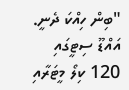"ބިން ހިއްކަ ދެނީ. އައްޑޫ ސިޓީގައި 120 ކިލޯ މީޓަރާއި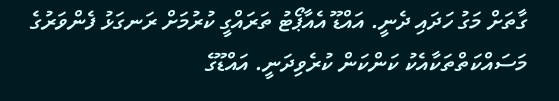ގާތަށް މަގު ހަދައި ދެނީ. އައްޑޫ އެއާޕޯޓު ތަރައްގީ ކުރުމަށް ރަނގަޅު ފެންވަރުގެ މަސައްކަތްތަކާއެކު ކަންކަން ކުރެވިދަނީ. އައްޑޫގެ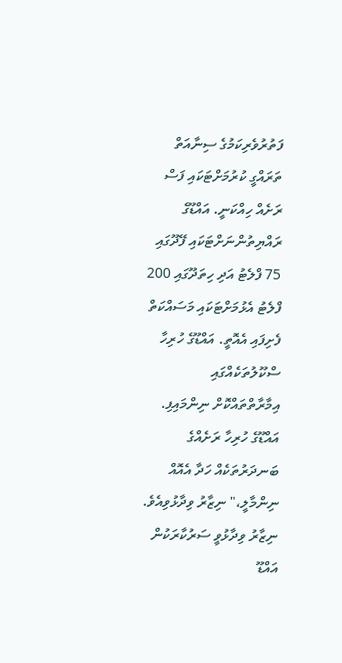ފަތުރުވެރިކަމުގެ ސިނާއަތް ތަރައްގީ ކުރުމަށްޓަކައި ފަސް ރަށެއް ހިއްކަނީ. އައްޑޫގެ ރައްޔިތުންނަށްޓަކައި ފޭދޫގައި 75 ފްލެޓު އަދި ހިތަދޫގައި 200 ފްލެޓު އެޅުމަށްޓަކައި މަސައްކަތް ފެށިފައި އެއޮތީ. އައްޑޫގެ ހުރިހާ ސްކޫލުތަކެއްގައި އިމާރާތްތައްކޮށް ނިންމައިފި. އައްޑޫގެ ހުރިހާ ރަށެއްގެ ބަނދަރުތަކެއް ހަދާ އެއޮއް ނިންމާލީ،" ނިޒާރު ވިދާޅުވިއެވެ.
ނިޒާރު ވިދާޅުވީ ސަރުކާރަކުން އައްޑޫ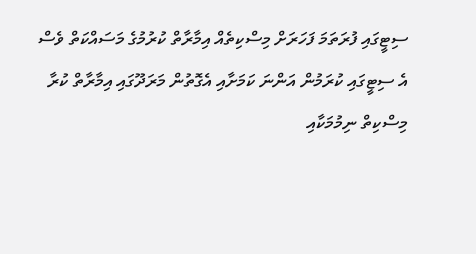ސިޓީގައި ފުރަތަމަ ފަހަރަށް މިސްކިތެއް އިމާރާތް ކުރުމުގެ މަސައްކަތް ވެސް އެ ސިޓީގައި ކުރަމުން އަންނަ ކަމަށާއި އެގޮތުން މަރަދޫގައި އިމާރާތް ކުރާ މިސްކިތް ނިމުމަކާއި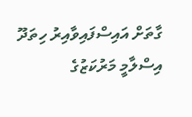ގާތަށް އައިސްފައިވާއިރު ހިތަދޫ އިސްލާމީ މަރުކަޒުގެ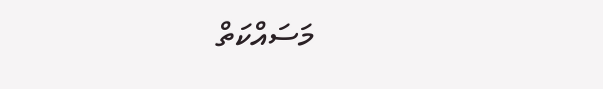މަސައްކަތް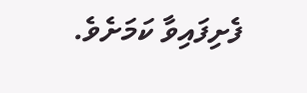ފެށިފައިވާ ކަމަށެވެ.